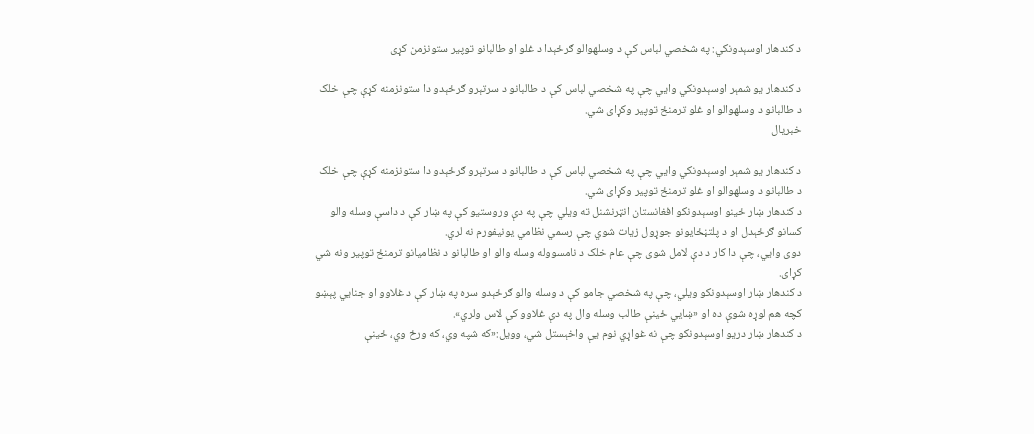د کندهار اوسېدونکي: په شخصي لباس کې د وسلهوالو ګرځېدا د غلو او طالبانو توپیر ستونزمن کړی

د کندهار یو شمېر اوسېدونکي وايي چې په شخصي لباس کې د طالبانو د سرتېرو ګرځېدو دا ستونزمنه کړې چې خلک د طالبانو د وسلهوالو او غلو ترمنځ توپیر وکړای شي.
خبریال

د کندهار یو شمېر اوسېدونکي وايي چې په شخصي لباس کې د طالبانو د سرتېرو ګرځېدو دا ستونزمنه کړې چې خلک د طالبانو د وسلهوالو او غلو ترمنځ توپیر وکړای شي.
د کندهار ښار ځینو اوسېدونکو افغانستان انټرنشنل ته ویلي چې په دې وروستیو کې په ښار کې د داسې وسله والو کسانو ګرځېدل او د پلتڼځایونو جوړول زیات شوي چې رسمي نظامي یونیفورم نه لري.
دوی وايي، چې دا کار د دې لامل شوی چې عام خلک د نامسووله وسله والو او طالبانو د نظامیانو ترمنځ توپیر ونه شي کړای.
د کندهار ښار اوسېدونکو ویلي، چې په شخصي جامو کې د وسله والو ګرځېدو سره په ښار کې د غلاوو او جنايي پېښو کچه هم لوړه شوې ده او «ښايي ځینې طالب وسله وال په دې غلاوو کې لاس ولري».
د کندهار ښار دریو اوسېدونکو چې نه غواړي نوم یې واخېستل شي، وویل:«که شپه وي، که ورځ وي، ځینې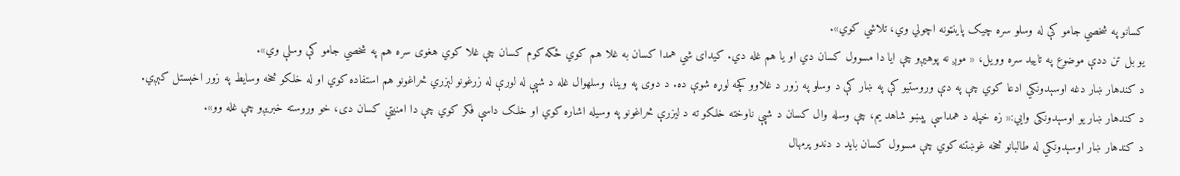کسانو په شخصي جامو کې له وسلو سره چیک پاینټونه اچولي وي، تلاشي کوي».
یو بل تن ددې موضوع په تایید سره وویل، « موږ نه پوهیږو چې ایا دا مسوول کسان دي او یا هم غله دي. کیدای شي همدا کسان به غلا هم کوي ځکه کوم کسان چې غلا کوي هغوی سره هم په شخصي جامو کې وسلې وي».
د کندهار ښار دغه اوسېدونکي ادعا کوي چې په دې وروستیو کې په ښار کې د وسلو په زور د غلاوو کچه لوړه شوې ده. د دوی په وینا، وسلهوال غله د شپې له لورې له زرغونو لېزري څراغونو هم استفاده کوي او له خلکو څخه وسایط په زور اخېستل کېږي.
د کندهار ښار یو اوسېدونکی وايي:« زه خپله د همداسې پېښو شاهد یم، چې وسله وال کسان د شپې ناوخته خلکو ته د لیزرې څراغونو په وسیله اشاره کوي او خلک داسې فکر کوي چې دا امنیتي کسان دی، خو وروسته خبریږو چې غله وو».
د کندهار ښار اوسېدونکي له طالبانو څخه غوښتنه کوي چې مسوول کسان باید د دندو پرمهال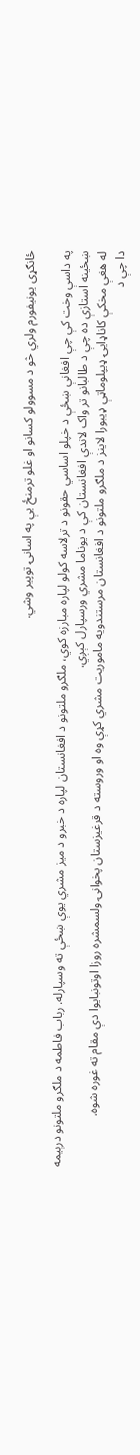ځانګړی یونیفورم ولري څو د مسوولو کسانو او غلو ترمنځ یې په اسانۍ توپیر وشي.

په داسې وخت کې چې افغانې ښځې د خپلو اساسي حقونو د ترلاسه کولو لپاره مبارزه کوي، ملګرو ملتونو د افغانستان لپاره د خبرو د میز مشري یوې ښځې ته وسپارله. رباب فاطمه د ملګرو ملتونو درېیمه ښځینه استازې ده چې د طالبانو تر واک لاندې افغانستان کې د یوناما مشري ورسپارل کېږي.
له هغې مخکې کاناډایۍ ډیپلوماټې ډیبورا لاینز د ملګرو ملتونو د افغانستان مرستندویه ماموریت مشري کړې وه او وروسته د قرغیزستان پخوانۍ ولسمشره روزا اوتونبایوا دې مقام ته غوره شوه.
دا چې د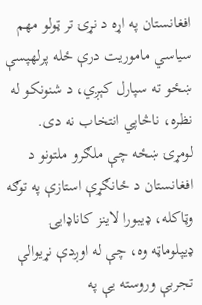افغانستان په اړه د نړۍ تر ټولو مهم سیاسي ماموریت درې ځله پرلهپسې ښځو ته سپارل کېږي، د شنونکو له نظره، ناڅاپي انتخاب نه دی.
لومړۍ ښځه چې ملګرو ملتونو د افغانستان د ځانګړې استازې په توګه وټاکله، ډیبورا لاینز کاناډایۍ ډیپلوماټه وه، چې له اوږدې نړیوالې تجربې وروسته یې په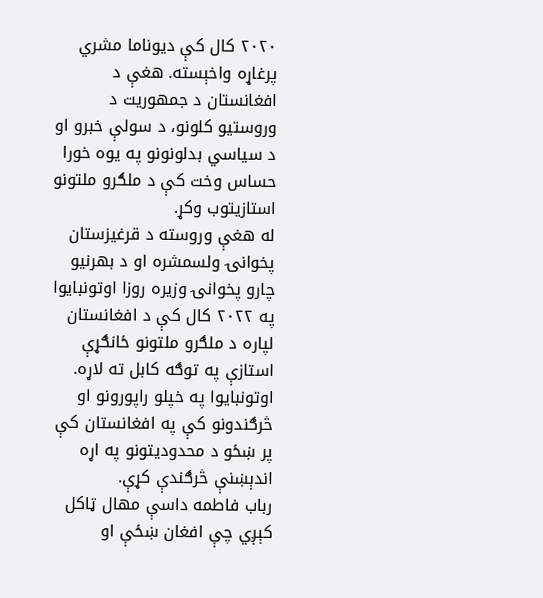۲۰۲۰ کال کې دیوناما مشري پرغاړه واخېسته. هغې د افغانستان د جمهوریت د وروستیو کلونو، د سولې خبرو او د سیاسي بدلونونو په یوه خورا حساس وخت کې د ملګرو ملتونو استازیتوب وکړ.
له هغې وروسته د قرغیزستان پخوانۍ ولسمشره او د بهرنیو چارو پخوانۍ وزیره روزا اوتونبایوا په ۲۰۲۲ کال کې د افغانستان لپاره د ملګرو ملتونو ځانګړې استازې په توګه کابل ته لاړه. اوتونبایوا په خپلو راپورونو او څرګندونو کې په افغانستان کې پر ښځو د محدودیتونو په اړه اندېښنې څرګندې کړې.
رباب فاطمه داسې مهال ټاکل کېږي چې افغان ښځې او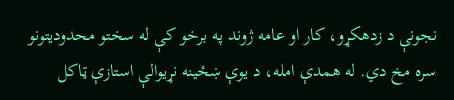نجونې د زدهکړو، کار او عامه ژوند په برخو کې له سختو محدودیتونو سره مخ دي. له همدې امله، د یوې ښځینه نړیوالې استازې ټاکل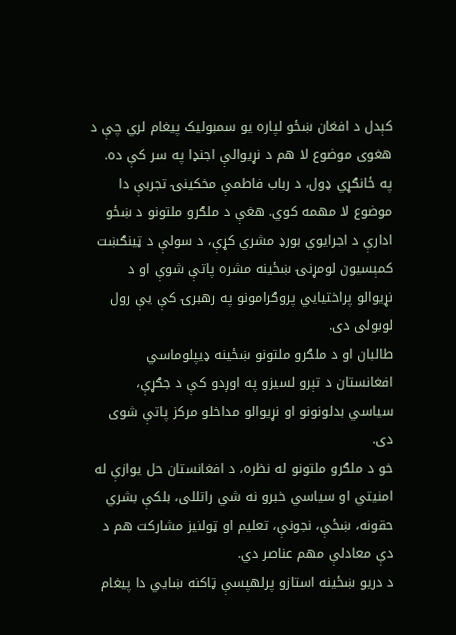کېدل د افغان ښځو لپاره یو سمبولیک پیغام لري چې د هغوی موضوع لا هم د نړیوالې اجنډا په سر کې ده.
په ځانګړي ډول، د رباب فاطمې مخکینۍ تجربې دا موضوع لا مهمه کوي. هغې د ملګرو ملتونو د ښځو ادارې د اجرایوي بورډ مشري کړې، د سولې د ټینګښت کمېسیون لومړنۍ ښځینه مشره پاتې شوې او د نړیوالو پراختیايي پروګرامونو په رهبرۍ کې یې رول لوبولی دی.
طالبان او د ملګرو ملتونو ښځینه ډیپلوماسي
افغانستان د تېرو لسیزو په اوږدو کې د جګړې، سیاسي بدلونونو او نړیوالو مداخلو مرکز پاتې شوی دی.
خو د ملګرو ملتونو له نظره، د افغانستان حل یوازې له امنیتي او سیاسي خبرو نه شي راتللی، بلکې بشري حقونه، ښځې، نجونې، تعلیم او ټولنیز مشارکت هم د دې معادلې مهم عناصر دي.
د دریو ښځینه استازو پرلهپسې ټاکنه ښايي دا پیغام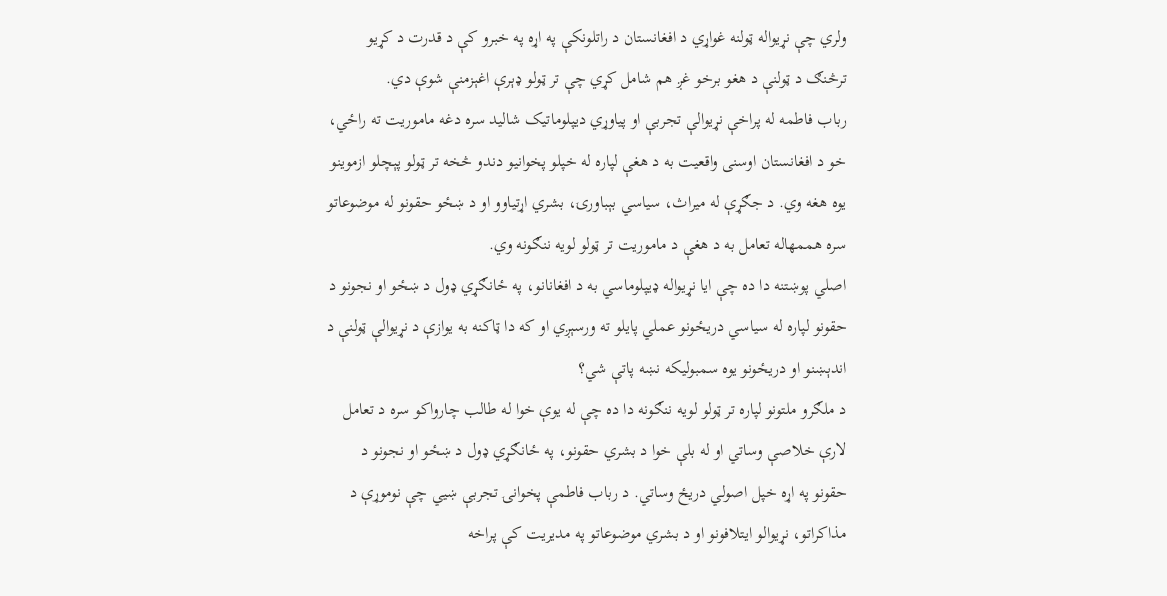ولري چې نړیواله ټولنه غواړي د افغانستان د راتلونکې په اړه په خبرو کې د قدرت د کړیو ترڅنګ د ټولنې د هغو برخو غږ هم شامل کړي چې تر ټولو ډېرې اغېزمنې شوې دي.
رباب فاطمه له پراخې نړیوالې تجربې او پیاوړي دیپلوماتیک شالید سره دغه ماموریت ته راځي، خو د افغانستان اوسنی واقعیت به د هغې لپاره له خپلو پخوانیو دندو څخه تر ټولو پېچلو ازموینو یوه هغه وي. د جګړې له میراث، سیاسي بېباورۍ، بشري اړتیاوو او د ښځو حقونو له موضوعاتو سره هممهاله تعامل به د هغې د ماموریت تر ټولو لویه ننګونه وي.
اصلي پوښتنه دا ده چې ایا نړیواله ډیپلوماسي به د افغانانو، په ځانګړي ډول د ښځو او نجونو د حقونو لپاره له سیاسي دریځونو عملي پایلو ته ورسېږي او که دا ټاکنه به یوازې د نړیوالې ټولنې د اندېښنو او دریځونو یوه سمبولیکه نښه پاتې شي؟
د ملګرو ملتونو لپاره تر ټولو لویه ننګونه دا ده چې له یوې خوا له طالب چارواکو سره د تعامل لارې خلاصې وساتي او له بلې خوا د بشري حقونو، په ځانګړي ډول د ښځو او نجونو د حقونو په اړه خپل اصولي دریځ وساتي. د رباب فاطمې پخوانۍ تجربې ښيي چې نوموړې د مذاکراتو، نړیوالو ایتلافونو او د بشري موضوعاتو په مدیریت کې پراخه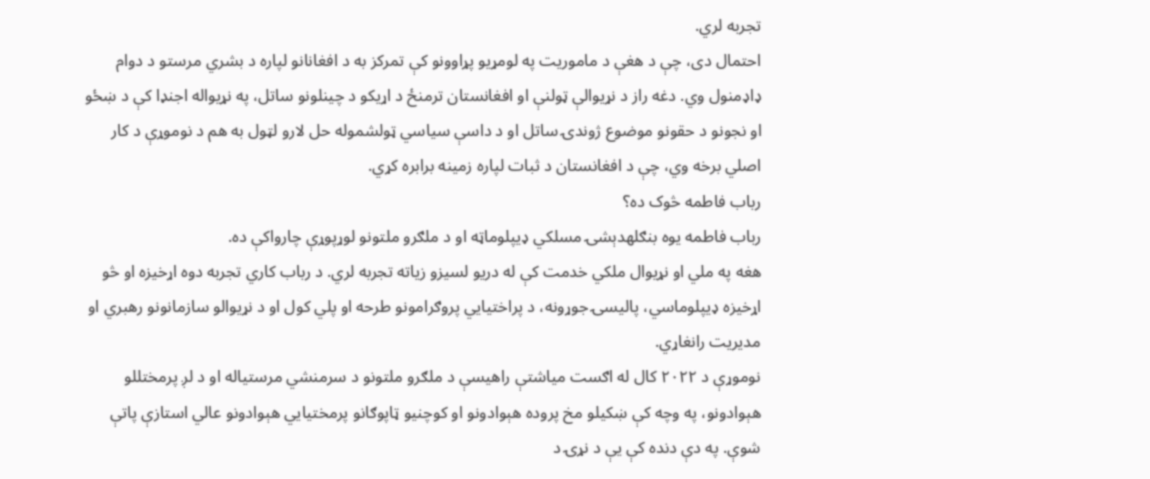تجربه لري.
احتمال دی، چې د هغې د ماموریت په لومړیو پړاوونو کې تمرکز به د افغانانو لپاره د بشري مرستو د دوام ډاډمنول وي. دغه راز د نړیوالې ټولنې او افغانستان ترمنځ د اړیکو د چینلونو ساتل، په نړیواله اجنډا کې د ښځو او نجونو د حقونو موضوع ژوندۍ ساتل او د داسې سیاسي ټولشموله حل لارو لټول به هم د نوموړې د کار اصلي برخه وي، چې د افغانستان د ثبات لپاره زمینه برابره کړي.
رباب فاطمه څوک ده؟
رباب فاطمه یوه بنګلهدېشۍ مسلکي ډیپلوماټه او د ملګرو ملتونو لوړپوړې چارواکې ده.
هغه په ملي او نړیوال ملکي خدمت کې له دریو لسیزو زیاته تجربه لري. د رباب کاري تجربه دوه اړخیزه او څو اړخیزه ډیپلوماسي، پالیسۍ جوړونه، د پراختیایي پروګرامونو طرحه او پلي کول او د نړیوالو سازمانونو رهبري او مدیریت رانغاړي.
نوموړې د ۲۰۲۲ کال له اګست میاشتې راهیسې د ملګرو ملتونو د سرمنشي مرستیاله او د لږ پرمختللو هېوادونو، په وچه کې ښکیلو مخ پروده هېوادونو او کوچنیو ټاپوګانو پرمختیايي هېوادونو عالي استازې پاتې شوې. په دې دنده کې یې د نړۍ د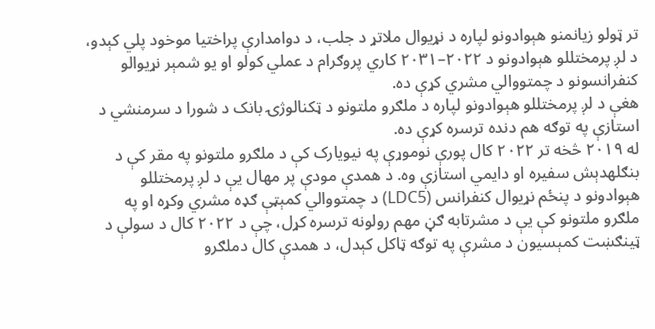تر ټولو زیانمنو هېوادونو لپاره د نړیوال ملاتړ د جلب، د دوامدارې پراختیا موخود پلي کېدو، د لږ پرمختللو هېوادونو د ۲۰۲۲–۲۰۳۱ کاري پروګرام د عملي کولو او یو شمېر نړیوالو کنفرانسونو د چمتووالي مشري کړې ده.
هغې د لږ پرمختللو هېوادونو لپاره د ملګرو ملتونو د ټکنالوژۍ بانک د شورا د سرمنشي د استازې په توګه هم دنده ترسره کړې ده.
له ۲۰۱۹ څخه تر ۲۰۲۲ کال پورې نوموړې په نیویارک کې د ملګرو ملتونو په مقر کې د بنګلهدېش سفیره او دایمي استازې وه. د همدې مودې پر مهال یې د لږ پرمختللو هېوادونو د پنځم نړیوال کنفرانس (LDC5) د چمتووالي کمېټې ګډه مشري وکړه او په ملګرو ملتونو کې یې د مشرتابه ګڼ مهم رولونه ترسره کړل، چې د ۲۰۲۲ کال د سولې د ټینګښت کمېسیون د مشرې په توګه ټاکل کېدل، د همدې کال دملګرو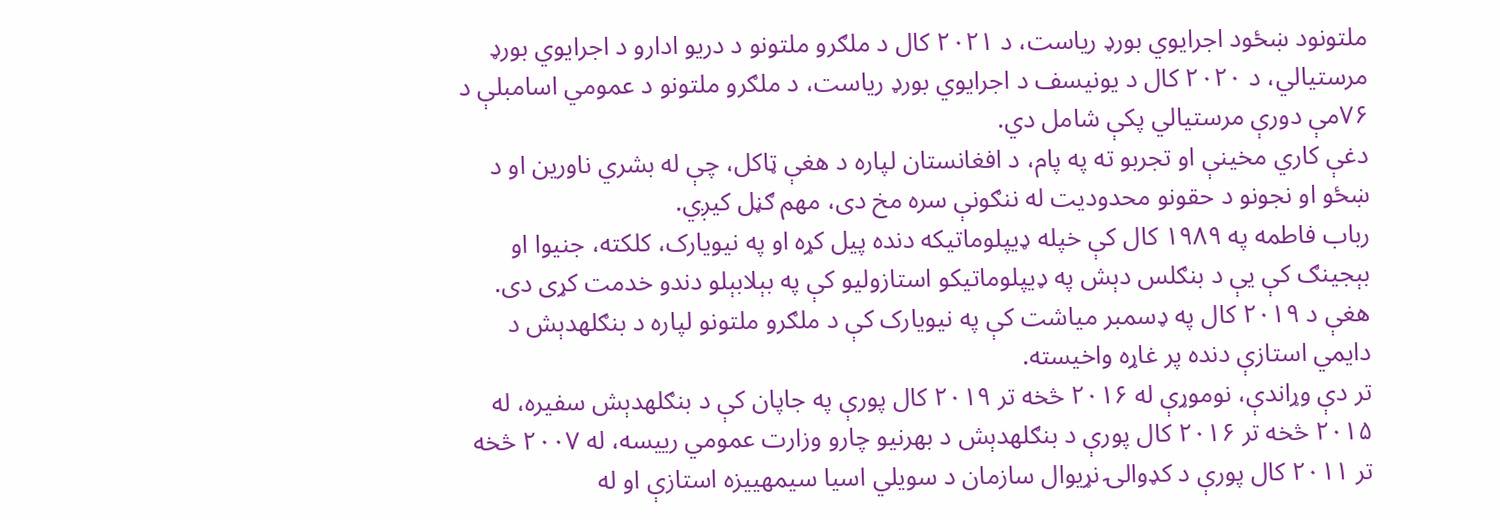ملتونود ښځود اجرایوي بورډ ریاست، د ۲۰۲۱ کال د ملګرو ملتونو د دریو ادارو د اجرایوي بورډ مرستیالي، د ۲۰۲۰ کال د یونیسف د اجرایوي بورډ ریاست، د ملګرو ملتونو د عمومي اسامبلې د ۷۶مې دورې مرستیالي پکې شامل دي.
دغې کاري مخینې او تجربو ته په پام، د افغانستان لپاره د هغې ټاکل، چې له بشري ناورین او د ښځو او نجونو د حقونو محدودیت له ننګونې سره مخ دی، مهم ګڼل کیږي.
رباب فاطمه په ۱۹۸۹ کال کې خپله ډیپلوماتیکه دنده پیل کړه او په نیویارک، کلکته، جنیوا او بېجینګ کې یې د بنګلس دېش په ډیپلوماتیکو استازولیو کې په بېلابېلو دندو خدمت کړی دی.
هغې د ۲۰۱۹ کال په ډسمبر میاشت کې په نیویارک کې د ملګرو ملتونو لپاره د بنګلهدېش د دایمي استازې دنده پر غاړه واخیسته.
تر دې وړاندې، نوموړې له ۲۰۱۶ څخه تر ۲۰۱۹ کال پورې په جاپان کې د بنګلهدېش سفیره، له ۲۰۱۵ څخه تر ۲۰۱۶ کال پورې د بنګلهدېش د بهرنیو چارو وزارت عمومي رییسه، له ۲۰۰۷ څخه تر ۲۰۱۱ کال پورې د کډوالۍ نړیوال سازمان د سویلي اسیا سیمهییزه استازې او له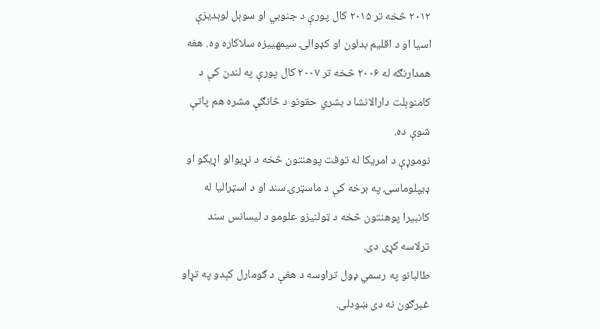۲۰۱۲ څخه تر ۲۰۱۵ کال پورې د جنوبي او سوېل لوېدیزې اسیا او د اقلیم بدلون او کډوالۍ سیمهییزه سلاکاره وه. هغه همدارنګه له ۲۰۰۶ څخه تر ۲۰۰۷ کال پورې په لندن کې د کامنوېلت دارالانشا د بشري حقونو د څانګې مشره هم پاتې شوې ده.
نوموړې د امریکا له توفت پوهنتون څخه د نړیوالو اړیکو او ډیپلوماسۍ په برخه کې د ماسټرۍ سند او د اسټرالیا له کانبیرا پوهنتون څخه د ټولنیزو علومو د لیسانس سند ترلاسه کړی دی.
طالبانو په رسمي ډول تراوسه د هغې د ګومارل کېدو په تړاو غبرګون نه دی ښودلی.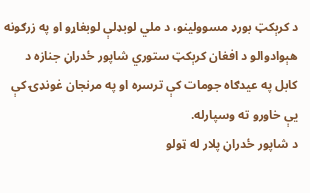د کرېکټ بورډ مسوولینو، د ملي لوبډلې لوبغاړو او په زرګونه هېوادوالو د افغان کرېکټ ستوري شاپور ځدراڼ جنازه د کابل په عیدګاه جومات کې ترسره او په مرنجان غونډۍ کې یې خاورو ته وسپارله.
د شاپور ځدراڼ پلار له ټولو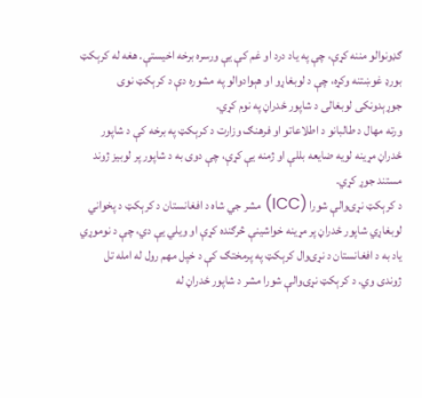ګډونوالو مننه کړې، چې په یاد درد او غم کې یې ورسره برخه اخیستې. هغه له کرېکټ بورډ غوښتنه وکړه، چې د لوبغاړو او هېوادوالو په مشوره دې د کرېکټ نوی جوړېدونکی لوبغالی د شاپور ځدراڼ په نوم کړي.
ورته مهال د طالبانو د اطلاعاتو او فرهنګ وزارت د کرېکټ په برخه کې د شاپور ځدراڼ مړینه لویه ضایعه بللې او ژمنه یې کړې، چې دوی به د شاپور پر لوبیز ژوند مستند جوړ کړي.
د کرېکټ نړۍوالې شورا (ICC) مشر جي شاه د افغانستان د کرېکټ د پخواني لوبغاړي شاپور ځدراڼ پر مړینه خواشینې څرګنده کړې او ویلي یې دي، چې د نوموړي یاد به د افغانستان د نړۍوال کرېکټ په پرمختګ کې د خپل مهم رول له امله تل ژوندی وي. د کرېکټ نړۍوالې شورا مشر د شاپور ځدراڼ له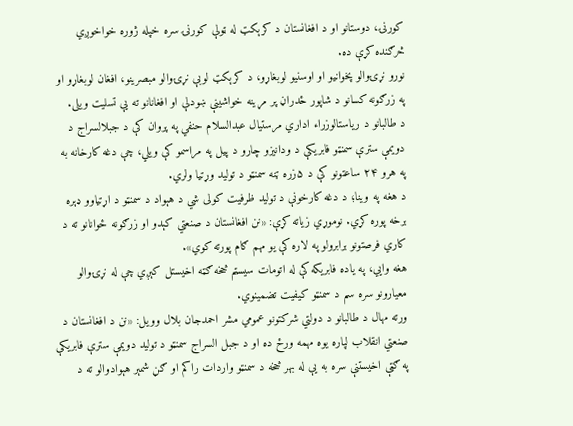کورنۍ، دوستانو او د افغانستان د کرېکټ له ټولې کورنۍ سره خپله ژوره خواخوږي څرګنده کړې ده.
نورو نړۍوالو پخوانیو او اوسنیو لوبغاړو، د کرېکټ لوبې نړۍوالو مبصرینو، افغان لوبغاړو او په زرګونه کسانو د شاپور ځدراڼ پر مړینه خواشینې ښودلې او افغانانو ته یې تسلیت ویلی.
د طالبانو د ریاستالوزراء اداري مرستیال عبدالسلام حنفي په پروان کې د جبلالسراج د دویمې سترې سمنټو فابریکې د ودانیزو چارو د پیل په مراسمو کې ویلي، چې دغه کارخانه به په هرو ۲۴ ساعتونو کې د ۵زره ټنه سمنټو د تولید وړتیا ولري.
د هغه په وینا؛ د دغه کارخونې د تولید ظرفیت کولی شي د هېواد د سمنټو د اړتیاوو ډېره برخه پوره کړي. نوموړي زیاته کړې: «نن افغانستان د صنعتي کېدو او زرګونه ځوانانو ته د کاري فرصتونو برابرولو په لاره کې يو مهم ګام پورته کوي».
هغه وایي، په ياده فابريکه کې له اتومات سیسټم څخه ګټه اخیستل کېږي چې له نړۍوالو معیارونو سره سم د سمنټو کیفیت تضمینوي.
ورته مهال د طالبانو د دولتي شرکتونو عمومي مشر احمدجان بلال وویل: «نن د افغانستان د صنعتي انقلاب لپاره يوه مهمه ورځ ده او د جبل السراج سمنټو د تولید دويمې سترې فابریکې په ګټې اخيستنې سره به يې له بهر څخه د سمنټو واردات راکم او ګڼ شمېر هېوادوالو ته د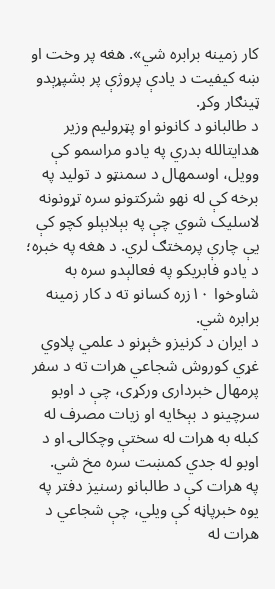کار زمينه برابره شي». هغه پر وخت او ښه کيفيت د يادې پروژې پر بشپړېدو ټينګار وکړ.
د طالبانو د کانونو او پټرولیم وزیر هدایتالله بدري په یادو مراسمو کې وویل، اوسمهال د سمنټو د تولید په برخه کې له نهو شرکتونو سره تړونونه لاسليک شوي چې په بېلابېلو کچو کې يې چارې پرمختګ لري. د هغه په خبره؛ د يادو فابريکو په فعالېدو سره به شاوخوا ۱۰زره کسانو ته د کار زمينه برابره شي.
د ایران د کرنیزو څېړنو د علمي پلاوي غړي کوروش شجاعي هرات ته د سفر پرمهال خبرداری ورکړی، چې د اوبو سرچینو د بېځایه او زیات مصرف له کبله به هرات له سختې وچکالۍ او د اوبو له جدي کمښت سره مخ شي.
په هرات کې د طالبانو رسنیز دفتر په یوه خبرپاڼه کې ویلي، چې شجاعي د هرات له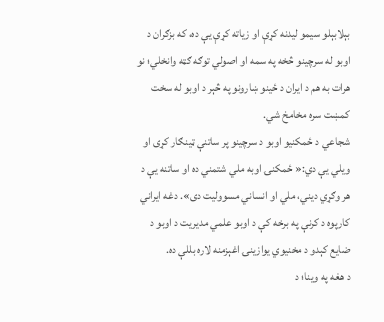بېلابېلو سیمو لیدنه کړې او زیاته کړې یې ده، که بزګران د اوبو له سرچینو څخه په سمه او اصولي توګه ګټه وانخلي؛ نو هرات به هم د ایران د ځینو ښارونو په څېر د اوبو له سخت کمښت سره مخامخ شي.
شجاعي د ځمکنیو اوبو د سرچینو پر ساتنې ټینګار کړی او ویلي یې دي:« ځمکنۍ اوبه ملي شتمني ده او ساتنه یې د هر وګړي دیني، ملي او انساني مسوولیت دی». دغه ایراني کارپوه د کرنې په برخه کې د اوبو علمي مدیریت د اوبو د ضایع کېدو د مخنیوي یوازینۍ اغېزمنه لاره بللې ده.
د هغه په وینا؛ د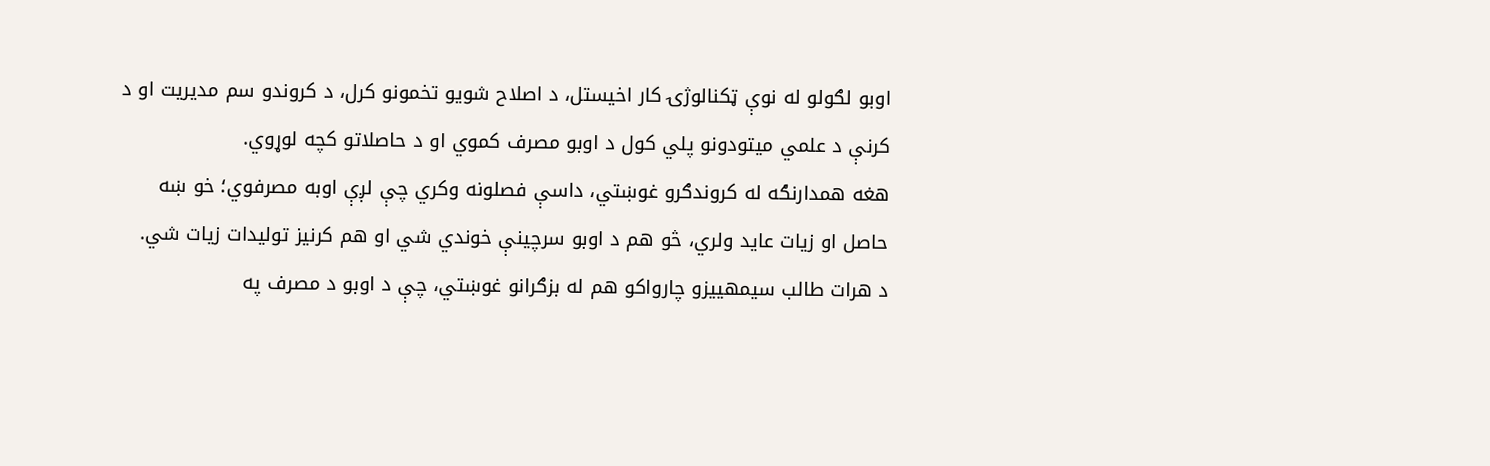اوبو لګولو له نوې ټکنالوژۍ کار اخیستل، د اصلاح شویو تخمونو کرل، د کروندو سم مدیریت او د کرنې د علمي میتودونو پلي کول د اوبو مصرف کموي او د حاصلاتو کچه لوړوي.
هغه همدارنګه له کروندګرو غوښتي، داسې فصلونه وکري چې لږې اوبه مصرفوي؛ خو ښه حاصل او زیات عاید ولري، څو هم د اوبو سرچینې خوندي شي او هم کرنیز تولیدات زیات شي.
د هرات طالب سیمهییزو چارواکو هم له بزګرانو غوښتي، چې د اوبو د مصرف په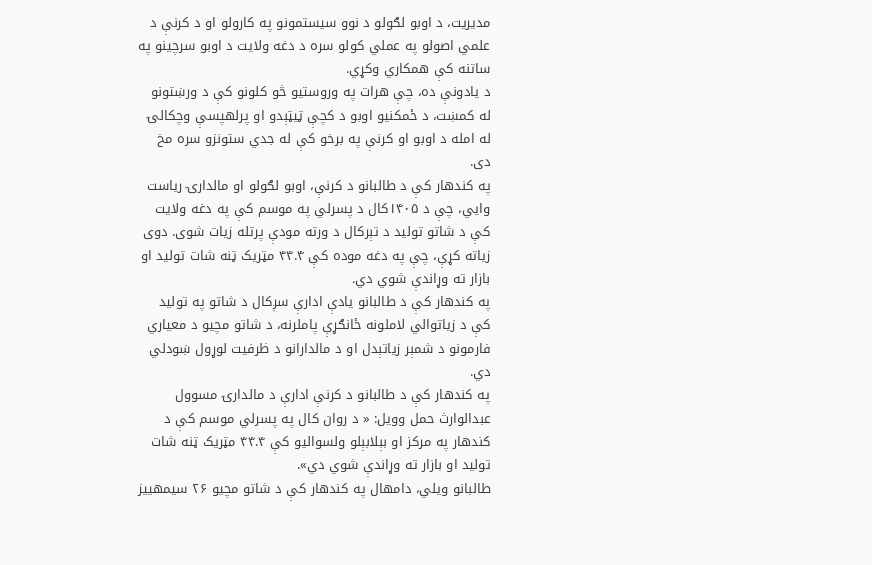مدیریت، د اوبو لګولو د نوو سیستمونو په کارولو او د کرنې د علمي اصولو په عملي کولو سره د دغه ولایت د اوبو سرچینو په ساتنه کې همکاري وکړي.
د یادونې ده، چې هرات په وروستیو څو کلونو کې د ورښتونو له کمښت، د ځمکنیو اوبو د کچې ټیټېدو او پرلهپسې وچکالۍ له امله د اوبو او کرنې په برخو کې له جدي ستونزو سره مخ دی.
په کندهار کې د طالبانو د کرنې، اوبو لګولو او مالدارۍ ریاست وایي، چې د ۱۴۰۵کال د پسرلي په موسم کې په دغه ولایت کې د شاتو تولید د تېرکال د ورته مودې پرتله زیات شوی. دوی زیاته کړې، چې په دغه موده کې ۴۴.۴ مټریک ټنه شات تولید او بازار ته وړاندې شوي دي.
په کندهار کې د طالبانو یادې ادارې سږکال د شاتو په تولید کې د زیاتوالي لاملونه ځانګړې پاملرنه، د شاتو مچیو د معیاري فارمونو د شمېر زیاتېدل او د مالدارانو د ظرفیت لوړول ښودلي دي.
په کندهار کې د طالبانو د کرنې ادارې د مالدارۍ مسوول عبدالوارث حمل وویل: « د روان کال په پسرلي موسم کې د کندهار په مرکز او بېلابېلو ولسوالیو کې ۴۴.۴ مټریک ټنه شات تولید او بازار ته وړاندې شوي دي».
طالبانو ویلي، دامهال په کندهار کې د شاتو مچیو ۲۶ سیمهییز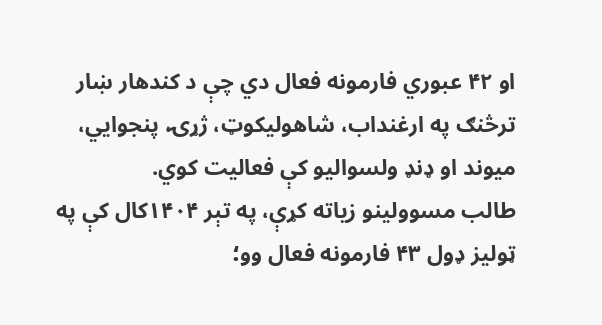او ۴۲ عبوري فارمونه فعال دي چې د کندهار ښار ترڅنګ په ارغنداب، شاهوليکوټ، ژړۍ، پنجوایي، میوند او ډنډ ولسوالیو کې فعالیت کوي.
طالب مسوولینو زیاته کړې، په تېر ۱۴۰۴کال کې په ټولیز ډول ۴۳ فارمونه فعال وو؛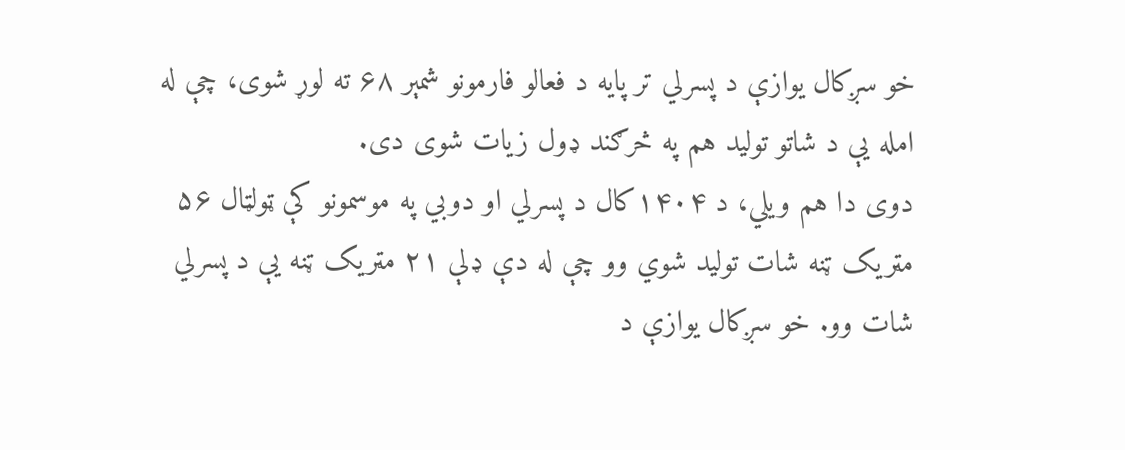خو سږکال یوازې د پسرلي تر پایه د فعالو فارمونو شمېر ۶۸ ته لوړ شوی، چې له امله یې د شاتو تولید هم په څرګند ډول زیات شوی دی.
دوی دا هم ویلي، د ۱۴۰۴کال د پسرلي او دوبي په موسمونو کې ټولټال ۵۶ مټریک ټنه شات تولید شوي وو چې له دې ډلې ۲۱ مټریک ټنه یې د پسرلي شات وو. خو سږکال یوازې د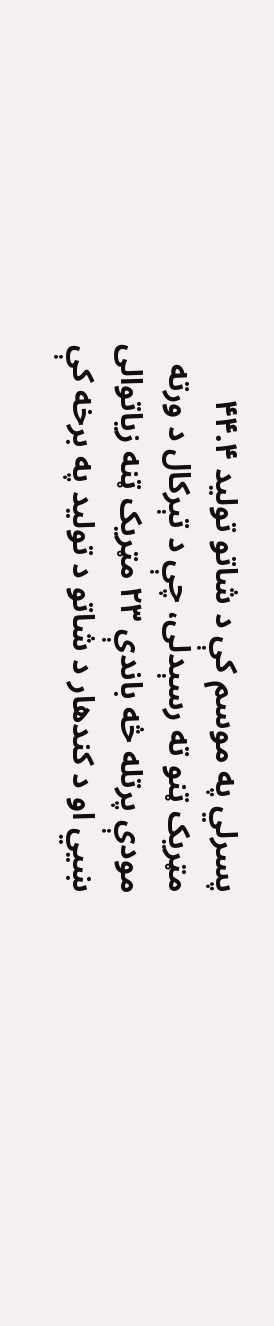پسرلي په موسم کې د شاتو تولید ۴۴.۴ مټریک ټنو ته رسېدلی، چې د تېرکال د ورته مودې پرتله څه باندې ۲۳ مټریک ټنه زیاتوالی ښيي او د کندهار د شاتو د تولید په برخه کې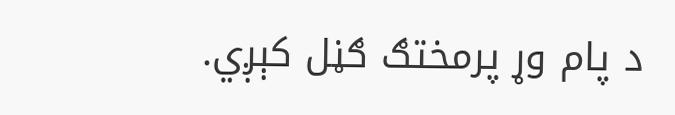د پام وړ پرمختګ ګڼل کېږي.